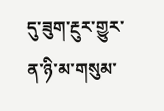དུ་ཟུག་རྔུར་གྱུར་ན་ཉི་མ་གསུམ་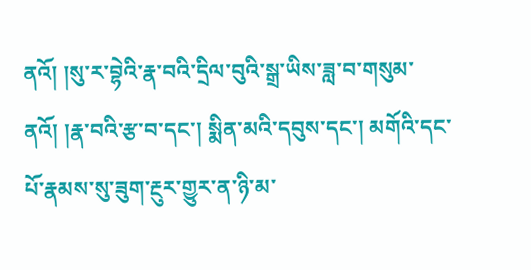ནའོ། །སུ་ར་བྷེའི་རྣ་བའི་དྲིལ་བུའི་སྒྲ་ཡིས་ཟླ་བ་གསུམ་ནའོ། །རྣ་བའི་རྩ་བ་དང་། སྨིན་མའི་དབུས་དང་། མགོའི་དང་པོ་རྣམས་སུ་ཟུག་རྔུར་གྱུར་ན་ཉི་མ་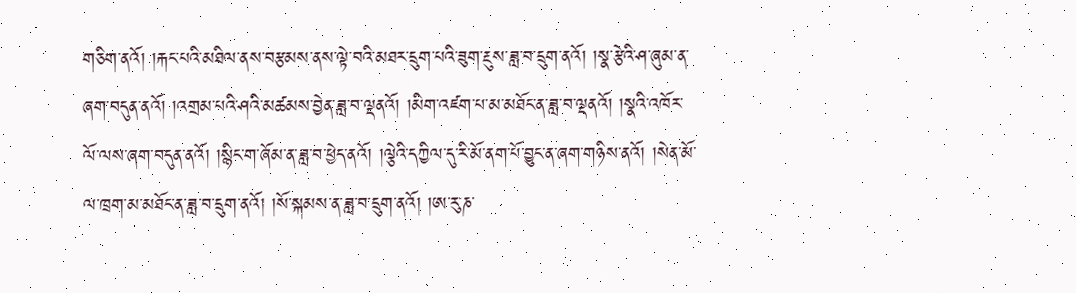གཅིག་ནའོ། །རྐང་པའི་མཐིལ་ནས་བརྩམས་ནས་ལྟེ་བའི་མཐར་དྲུག་པའི་ཟུག་རྔུས་ཟླ་བ་དྲུག་ནའོ། །སྣ་རྩེའི་ཤ་ཞུམ་ན་ཞག་བདུན་ནའོ། །འགྲམ་པའི་ཤའི་མཚམས་བྱེན་ཟླ་བ་ལྡནའོ། །མིག་འཛག་པ་མ་མཐོང་ན་ཟླ་བ་ལྡནའོ། །སྣའི་འཁོར་ལོ་ལས་ཞག་བདུན་ནའོ། །སྙིང་ག་ཞོམ་ན་ཟླ་བ་ཕྱེད་ནའོ། །ལྕེའི་དཀྱིལ་དུ་རི་མོ་ནག་པོ་བྱུང་ན་ཞག་གཉིས་ནའོ། །སེན་མོ་ལ་ཁྲག་མ་མཐོང་ན་ཟླ་བ་དྲུག་ནའོ། །སོ་སྐམས་ན་ཟླ་བ་དྲུག་ནའོ། །ཨ་རུ་ཎ་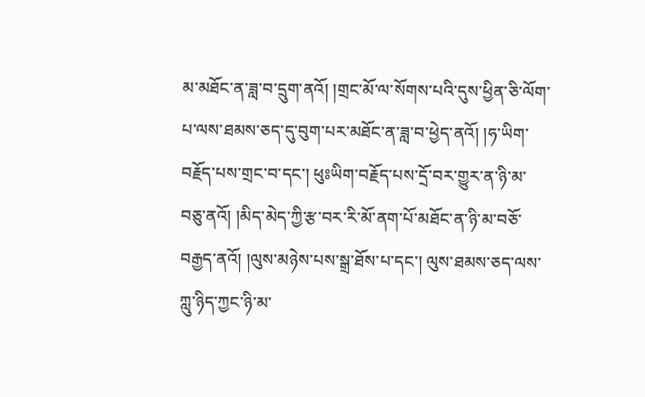མ་མཐོང་ན་ཟླ་བ་དྲུག་ནའོ། །གྲང་མོ་ལ་སོགས་པའི་དུས་ཕྱིན་ཅི་ལོག་པ་ལས་ཐམས་ཅད་དུ་བུག་པར་མཐོང་ན་ཟླ་བ་ཕྱེད་ནའོ། །ཧ་ཡིག་བརྗོད་པས་གྲང་བ་དང་། ཕུཿཡིག་བརྗོད་པས་དྲོ་བར་གྱུར་ན་ཉི་མ་བཅུ་ནའོ། །མིད་མེད་ཀྱི་རྩ་བར་རི་མོ་ནག་པོ་མཐོང་ན་ཉི་མ་བཅོ་བརྒྱད་ནའོ། །ལུས་མཉེས་པས་སྒྲ་ཐོས་པ་དང་། ལུས་ཐམས་ཅད་ལས་ཀླུ་ཉིད་ཀྱང་ཉི་མ་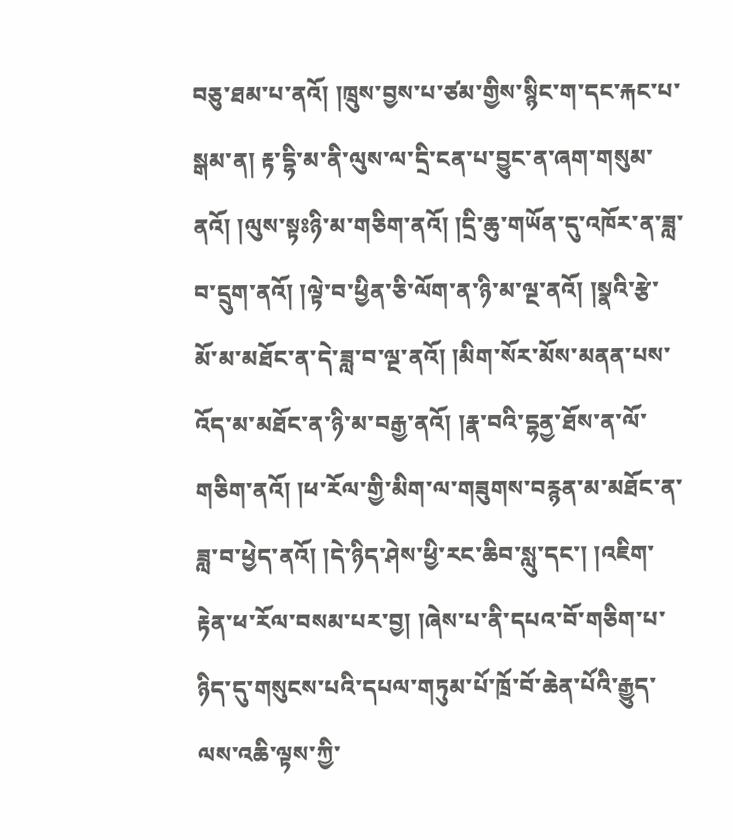བཅུ་ཐམ་པ་ནའོ། །ཁྲུས་བྱས་པ་ཙམ་གྱིས་སྙིང་ག་དང་རྐང་པ་སྒམ་ན། རྟ་དྷི་མ་ནི་ལུས་ལ་དྲི་ངན་པ་བྱུང་ན་ཞག་གསུམ་ནའོ། །ལུས་སྟཿཉི་མ་གཅིག་ནའོ། །དྲི་ཆུ་གཡོན་དུ་འཁོར་ན་ཟླ་བ་དྲུག་ནའོ། །ལྟེ་བ་ཕྱིན་ཅི་ལོག་ན་ཉི་མ་ལྔ་ནའོ། །སྣའི་རྩེ་མོ་མ་མཐོང་ན་དེ་ཟླ་བ་ལྔ་ནའོ། །མིག་སོར་མོས་མནན་པས་འོད་མ་མཐོང་ན་ཉི་མ་བརྒྱ་ནའོ། །རྣ་བའི་དྷནྱ་ཐོས་ན་ལོ་གཅིག་ནའོ། །ཕ་རོལ་གྱི་མིག་ལ་གཟུགས་བརྙན་མ་མཐོང་ན་ཟླ་བ་ཕྱེད་ནའོ། །དེ་ཉིད་ཤེས་ཕྱི་རང་ཆིབ་སླུ་དང་། །འཇིག་རྟེན་ཕ་རོལ་བསམ་པར་བྱ། །ཞེས་པ་ནི་དཔའ་བོ་གཅིག་པ་ཉིད་དུ་གསུངས་པའི་དཔལ་གཏུམ་པོ་ཁྲོ་བོ་ཆེན་པོའི་རྒྱུད་ལས་འཆི་ལྟས་ཀྱི་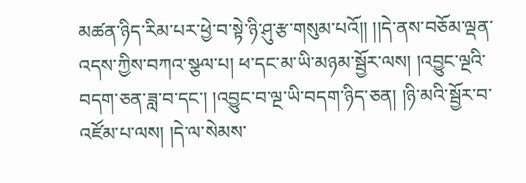མཚན་ཉིད་རིམ་པར་ཕྱེ་བ་སྟེ་ཉི་ཤུ་རྩ་གསུམ་པའོ།། །།དེ་ནས་བཅོམ་ལྡན་འདས་ཀྱིས་བཀའ་སྩལ་པ། ཕ་དང་མ་ཡི་མཉམ་སྦྱོར་ལས། །འབྱུང་ལྔའི་བདག་ཅན་ཟླ་བ་དང་། །འབྱུང་བ་ལྔ་ཡི་བདག་ཉིད་ཅན། །ཉི་མའི་སྦྱོར་བ་འཛོམ་པ་ལས། །དེ་ལ་སེམས་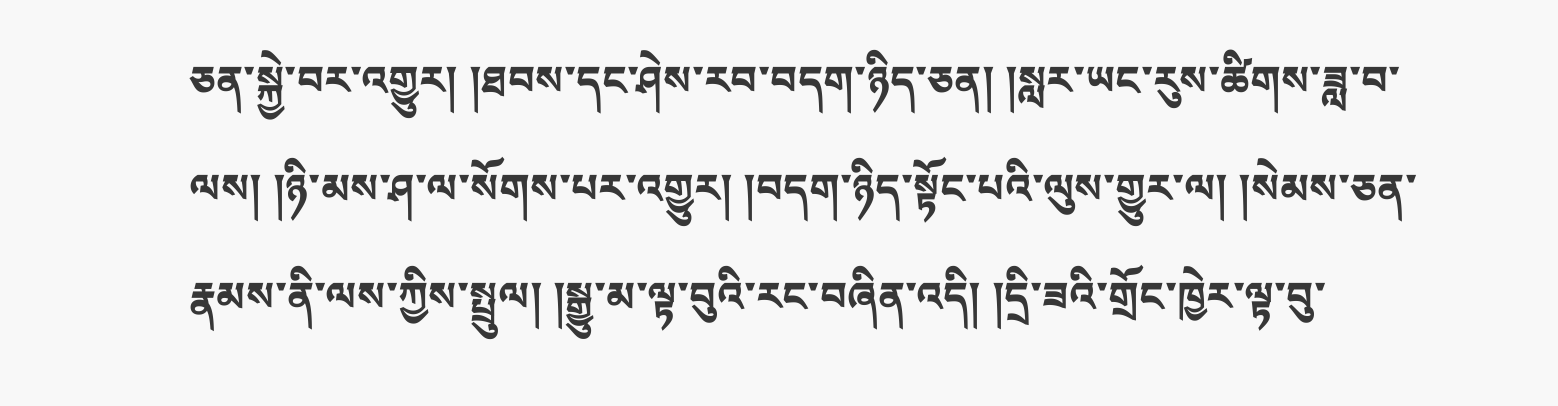ཅན་སྐྱེ་བར་འགྱུར། །ཐབས་དང་ཤེས་རབ་བདག་ཉིད་ཅན། །སླར་ཡང་རུས་ཚིགས་ཟླ་བ་ལས། །ཉི་མས་ཤ་ལ་སོགས་པར་འགྱུར། །བདག་ཉིད་སྟོང་པའི་ལུས་གྱུར་ལ། །སེམས་ཅན་རྣམས་ནི་ལས་ཀྱིས་སྤྲུལ། །སྒྱུ་མ་ལྟ་བུའི་རང་བཞིན་འདི། །དྲི་ཟའི་གྲོང་ཁྱེར་ལྟ་བུ་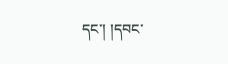དང་། །དབང་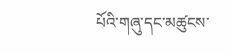པོའི་གཞུ་དང་མཚུངས་